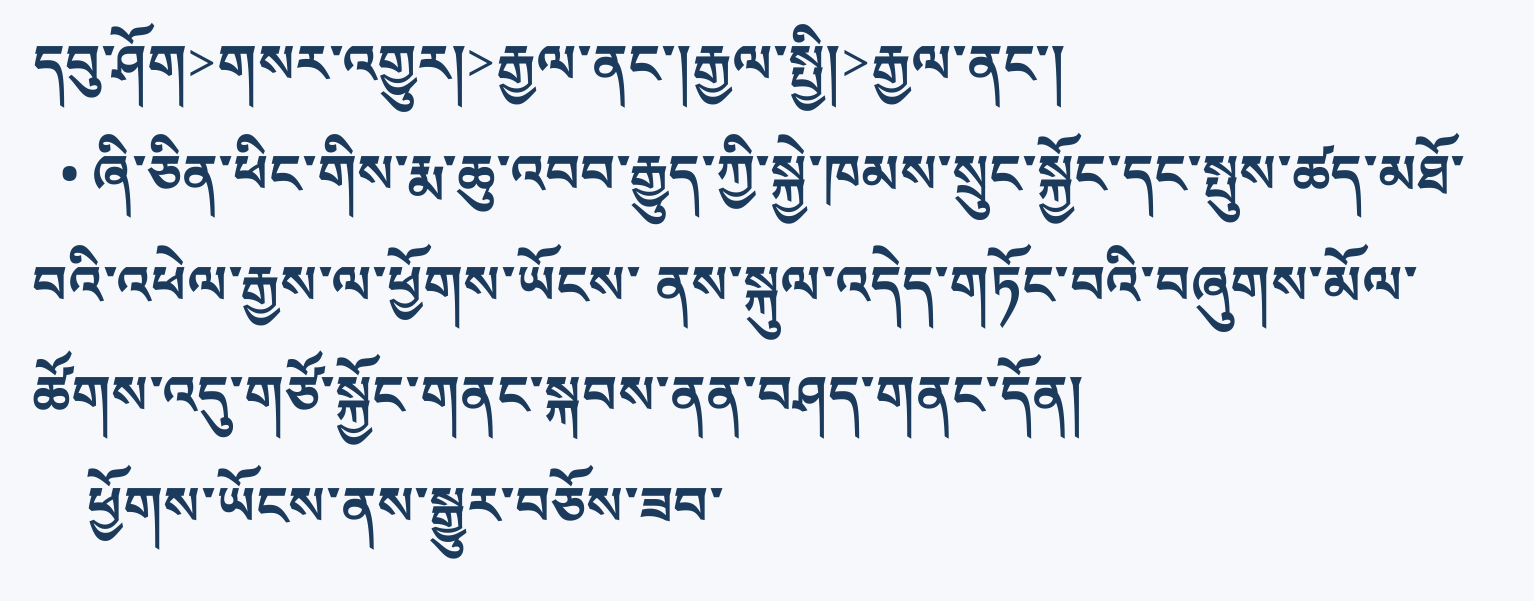དབུ་ཤོག>གསར་འགྱུར།>རྒྱལ་ནང་།རྒྱལ་སྤྱི།>རྒྱལ་ནང་།
  • ཞི་ཅིན་ཕིང་གིས་རྨ་ཆུ་འབབ་རྒྱུད་ཀྱི་སྐྱེ་ཁམས་སྲུང་སྐྱོང་དང་སྤུས་ཚད་མཐོ་བའི་འཕེལ་རྒྱས་ལ་ཕྱོགས་ཡོངས་ ནས་སྐུལ་འདེད་གཏོང་བའི་བཞུགས་མོལ་ཚོགས་འདུ་གཙོ་སྐྱོང་གནང་སྐབས་ནན་བཤད་གནང་དོན།
    ཕྱོགས་ཡོངས་ནས་སྒྱུར་བཅོས་ཟབ་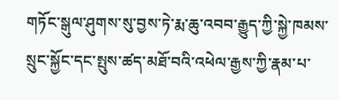གཏོང་སྒུལ་ཤུགས་སུ་བྱས་ཏེ་རྨ་ཆུ་འབབ་རྒྱུད་ཀྱི་སྐྱེ་ཁམས་སྲུང་སྐྱོང་དང་སྤུས་ཚད་མཐོ་བའི་འཕེལ་རྒྱས་ཀྱི་རྣམ་པ་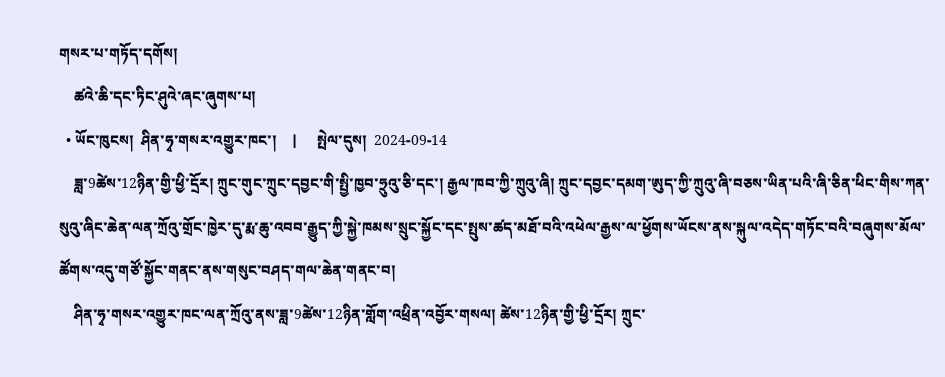གསར་པ་གཏོད་དགོས།
    ཚའེ་ཆི་དང་ཏིང་ཤུའེ་ཞང་ཞུགས་པ།
  • ཡོང་ཁུངས།  ཤིན་ཧྭ་གསར་འགྱུར་ཁང་།    |     སྤེལ་དུས།  2024-09-14
    ཟླ་9ཚེས་12ཉིན་གྱི་ཕྱི་དྲོར། ཀྲུང་གུང་ཀྲུང་དབྱང་གི་སྤྱི་ཁྱབ་ཧྲུའུ་ཅི་དང་། རྒྱལ་ཁབ་ཀྱི་ཀྲུའུ་ཞི། ཀྲུང་དབྱང་དམག་ཨུད་ཀྱི་ཀྲུའུ་ཞི་བཅས་ཡིན་པའི་ཞི་ཅིན་ཕིང་གིས་ཀན་སུའུ་ཞིང་ཆེན་ལན་ཀྲོའུ་གྲོང་ཁྱེར་དུ་རྨ་ཆུ་འབབ་རྒྱུད་ཀྱི་སྐྱེ་ཁམས་སྲུང་སྐྱོང་དང་སྤུས་ཚད་མཐོ་བའི་འཕེལ་རྒྱས་ལ་ཕྱོགས་ཡོངས་ནས་སྐུལ་འདེད་གཏོང་བའི་བཞུགས་མོལ་ཚོགས་འདུ་གཙོ་སྐྱོང་གནང་ནས་གསུང་བཤད་གལ་ཆེན་གནང་བ།
    ཤིན་ཧྭ་གསར་འགྱུར་ཁང་ལན་ཀྲོའུ་ནས་ཟླ་9ཚེས་12ཉིན་གློག་འཕྲིན་འབྱོར་གསལ། ཚེས་12ཉིན་གྱི་ཕྱི་དྲོར། ཀྲུང་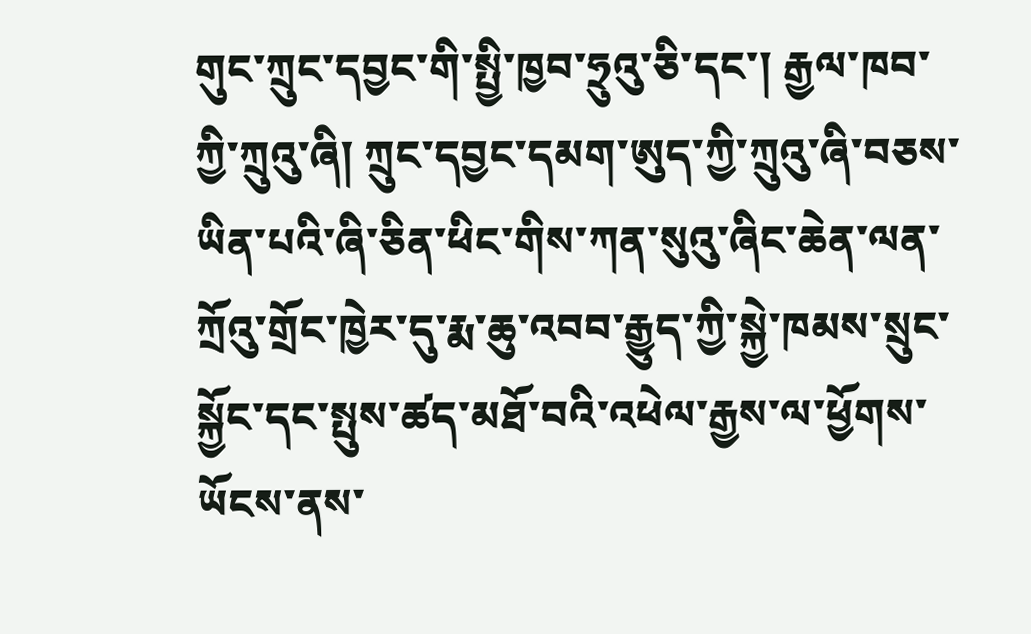གུང་ཀྲུང་དབྱང་གི་སྤྱི་ཁྱབ་ཧྲུའུ་ཅི་དང་། རྒྱལ་ཁབ་ཀྱི་ཀྲུའུ་ཞི། ཀྲུང་དབྱང་དམག་ཨུད་ཀྱི་ཀྲུའུ་ཞི་བཅས་ཡིན་པའི་ཞི་ཅིན་ཕིང་གིས་ཀན་སུའུ་ཞིང་ཆེན་ལན་ཀྲོའུ་གྲོང་ཁྱེར་དུ་རྨ་ཆུ་འབབ་རྒྱུད་ཀྱི་སྐྱེ་ཁམས་སྲུང་སྐྱོང་དང་སྤུས་ཚད་མཐོ་བའི་འཕེལ་རྒྱས་ལ་ཕྱོགས་ཡོངས་ནས་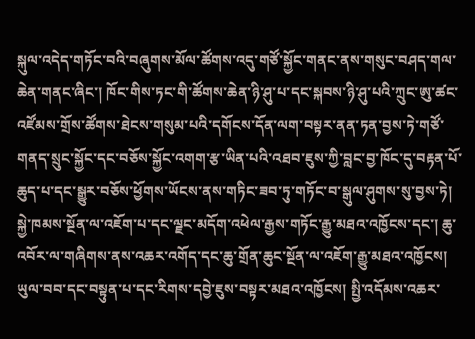སྐུལ་འདེད་གཏོང་བའི་བཞུགས་མོལ་ཚོགས་འདུ་གཙོ་སྐྱོང་གནང་ནས་གསུང་བཤད་གལ་ཆེན་གནང་ཞིང་། ཁོང་གིས་ཏང་གི་ཚོགས་ཆེན་ཉི་ཤུ་པ་དང་སྐབས་ཉི་ཤུ་པའི་ཀྲུང་ཨུ་ཚང་འཛོམས་གྲོས་ཚོགས་ཐེངས་གསུམ་པའི་དགོངས་དོན་ལག་བསྟར་ནན་ཏན་བྱས་ཏེ་གཙོ་གནད་སྲུང་སྐྱོང་དང་བཅོས་སྐྱོང་འགག་རྩ་ཡིན་པའི་འཐབ་ཇུས་ཀྱི་བླང་བྱ་ཁོང་དུ་བརྟན་པོ་ཆུད་པ་དང་སྒྱུར་བཅོས་ཕྱོགས་ཡོངས་ནས་གཏིང་ཟབ་ཏུ་གཏོང་བ་སྒུལ་ཤུགས་སུ་བྱས་ཏེ། སྐྱེ་ཁམས་སྔོན་ལ་འཇོག་པ་དང་ལྗང་མདོག་འཕེལ་རྒྱས་གཏོང་རྒྱུ་མཐའ་འཁྱོངས་དང་། ཆུ་འབོར་ལ་གཞིགས་ནས་འཆར་འགོད་དང་ཆུ་གྲོན་ཆུང་སྔོན་ལ་འཇོག་རྒྱུ་མཐའ་འཁྱོངས། ཡུལ་བབ་དང་བསྟུན་པ་དང་རིགས་དབྱེ་ཇུས་བསྟར་མཐའ་འཁྱོངས། སྤྱི་འདོམས་འཆར་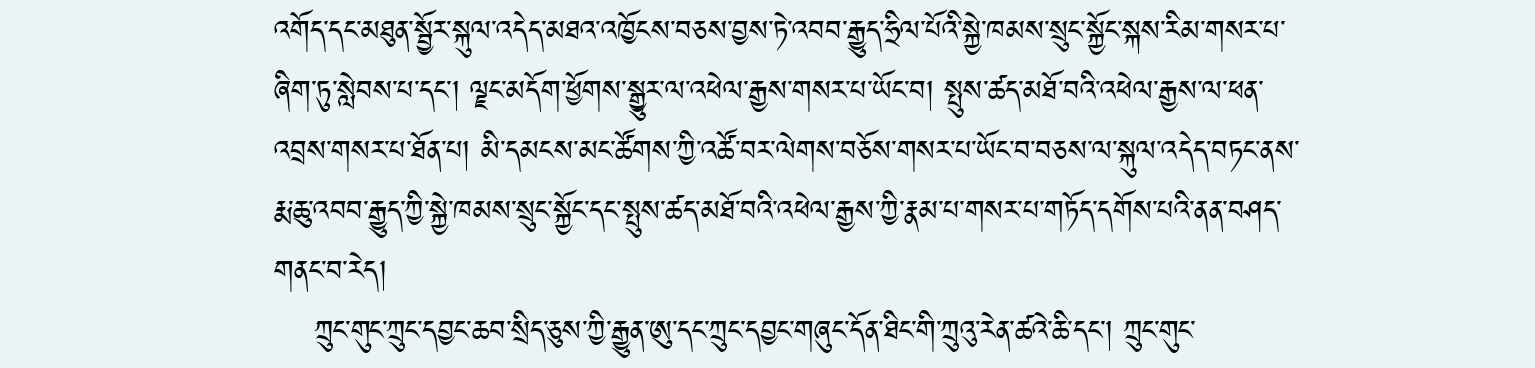འགོད་དང་མཐུན་སྦྱོར་སྐུལ་འདེད་མཐའ་འཁྱོངས་བཅས་བྱས་ཏེ་འབབ་རྒྱུད་ཧྲིལ་པོའི་སྐྱེ་ཁམས་སྲུང་སྐྱོང་སྐས་རིམ་གསར་པ་ཞིག་ཏུ་སླེབས་པ་དང་། ལྗང་མདོག་ཕྱོགས་སྒྱུར་ལ་འཕེལ་རྒྱས་གསར་པ་ཡོང་བ། སྤུས་ཚད་མཐོ་བའི་འཕེལ་རྒྱས་ལ་ཕན་འབྲས་གསར་པ་ཐོན་པ། མི་དམངས་མང་ཚོགས་ཀྱི་འཚོ་བར་ལེགས་བཅོས་གསར་པ་ཡོང་བ་བཅས་ལ་སྐུལ་འདེད་བཏང་ནས་རྨ་ཆུ་འབབ་རྒྱུད་ཀྱི་སྐྱེ་ཁམས་སྲུང་སྐྱོང་དང་སྤུས་ཚད་མཐོ་བའི་འཕེལ་རྒྱས་ཀྱི་རྣམ་པ་གསར་པ་གཏོད་དགོས་པའི་ནན་བཤད་གནང་བ་རེད།
    ཀྲུང་གུང་ཀྲུང་དབྱང་ཆབ་སྲིད་ཅུས་ཀྱི་རྒྱུན་ཨུ་དང་ཀྲུང་དབྱང་གཞུང་དོན་ཐིང་གི་ཀྲུའུ་རེན་ཚའེ་ཆི་དང་། ཀྲུང་གུང་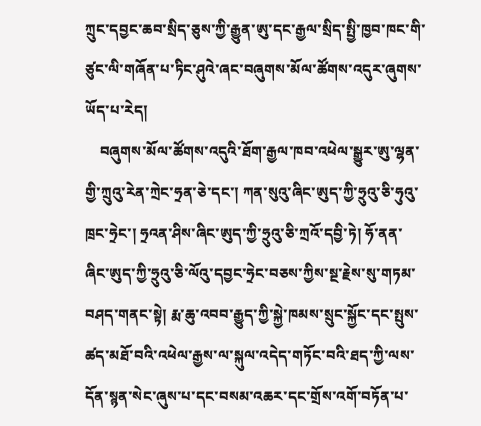ཀྲུང་དབྱང་ཆབ་སྲིད་ཅུས་ཀྱི་རྒྱུན་ཨུ་དང་རྒྱལ་སྲིད་སྤྱི་ཁྱབ་ཁང་གི་ཙུང་ལི་གཞོན་པ་ཏིང་ཤུའེ་ཞང་བཞུགས་མོལ་ཚོགས་འདུར་ཞུགས་ཡོད་པ་རེད།
    བཞུགས་མོལ་ཚོགས་འདུའི་ཐོག་རྒྱལ་ཁབ་འཕེལ་སྒྱུར་ཨུ་ལྷན་གྱི་ཀྲུའུ་རེན་ཀྲེང་ཧྲན་ཅེ་དང་། ཀན་སུའུ་ཞིང་ཨུད་ཀྱི་ཧྲུའུ་ཅི་ཧུའུ་ཁྲང་ཧྲེང་། ཧྲའན་ཤིས་ཞིང་ཨུད་ཀྱི་ཧྲུའུ་ཅི་ཀྲའོ་དབྱི་ཏེ། ཧོ་ནན་ཞིང་ཨུད་ཀྱི་ཧྲུའུ་ཅི་ལོའུ་དབྱང་ཧྲེང་བཅས་ཀྱིས་སྔ་རྗེས་སུ་གཏམ་བཤད་གནང་སྟེ། རྨ་ཆུ་འབབ་རྒྱུད་ཀྱི་སྐྱེ་ཁམས་སྲུང་སྐྱོང་དང་སྤུས་ཚད་མཐོ་བའི་འཕེལ་རྒྱས་ལ་སྐུལ་འདེད་གཏོང་བའི་ཐད་ཀྱི་ལས་དོན་སྙན་སེང་ཞུས་པ་དང་བསམ་འཆར་དང་གྲོས་འགོ་བཏོན་པ་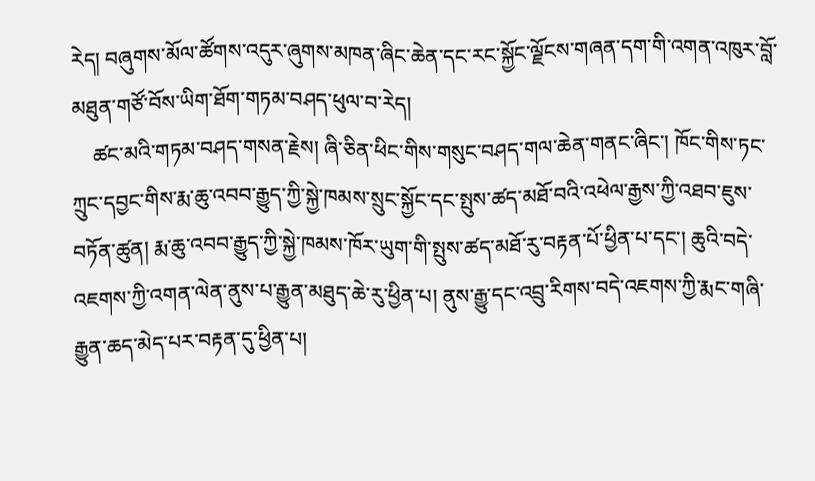རེད། བཞུགས་མོལ་ཚོགས་འདུར་ཞུགས་མཁན་ཞིང་ཆེན་དང་རང་སྐྱོང་ལྗོངས་གཞན་དག་གི་འགན་འཁུར་བློ་མཐུན་གཙོ་བོས་ཡིག་ཐོག་གཏམ་བཤད་ཕུལ་བ་རེད།
    ཚང་མའི་གཏམ་བཤད་གསན་རྗེས། ཞི་ཅིན་ཕིང་གིས་གསུང་བཤད་གལ་ཆེན་གནང་ཞིང་། ཁོང་གིས་ཏང་ཀྲུང་དབྱང་གིས་རྨ་ཆུ་འབབ་རྒྱུད་ཀྱི་སྐྱེ་ཁམས་སྲུང་སྐྱོང་དང་སྤུས་ཚད་མཐོ་བའི་འཕེལ་རྒྱས་ཀྱི་འཐབ་ཇུས་བཏོན་ཚུན། རྨ་ཆུ་འབབ་རྒྱུད་ཀྱི་སྐྱེ་ཁམས་ཁོར་ཡུག་གི་སྤུས་ཚད་མཐོ་རུ་བརྟན་པོ་ཕྱིན་པ་དང་། ཆུའི་བདེ་འཇགས་ཀྱི་འགན་ལེན་ནུས་པ་རྒྱུན་མཐུད་ཆེ་རུ་ཕྱིན་པ། ནུས་རྒྱུ་དང་འབྲུ་རིགས་བདེ་འཇགས་ཀྱི་རྨང་གཞི་རྒྱུན་ཆད་མེད་པར་བརྟན་དུ་ཕྱིན་པ།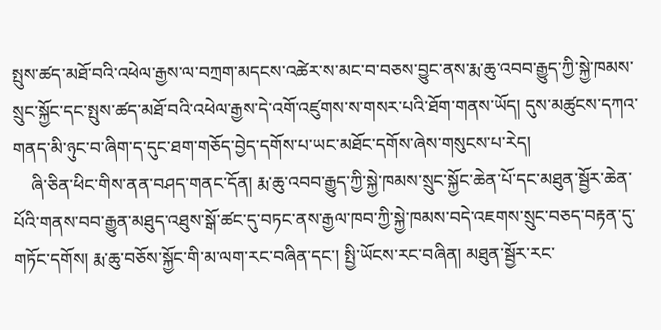སྤུས་ཚད་མཐོ་བའི་འཕེལ་རྒྱས་ལ་བཀྲག་མདངས་འཚེར་ས་མང་བ་བཅས་བྱུང་ནས་རྨ་ཆུ་འབབ་རྒྱུད་ཀྱི་སྐྱེ་ཁམས་སྲུང་སྐྱོང་དང་སྤུས་ཚད་མཐོ་བའི་འཕེལ་རྒྱས་དེ་འགོ་འཛུགས་ས་གསར་པའི་ཐོག་གནས་ཡོད། དུས་མཚུངས་དཀའ་གནད་མི་ཉུང་བ་ཞིག་ད་དུང་ཐག་གཅོད་བྱེད་དགོས་པ་ཡང་མཐོང་དགོས་ཞེས་གསུངས་པ་རེད།
    ཞི་ཅིན་ཕིང་གིས་ནན་བཤད་གནང་དོན། རྨ་ཆུ་འབབ་རྒྱུད་ཀྱི་སྐྱེ་ཁམས་སྲུང་སྐྱོང་ཆེན་པོ་དང་མཐུན་སྦྱོར་ཆེན་པོའི་གནས་བབ་རྒྱུན་མཐུད་འཐུས་སྒོ་ཚང་དུ་བཏང་ནས་རྒྱལ་ཁབ་ཀྱི་སྐྱེ་ཁམས་བདེ་འཇགས་སྲུང་བཅད་བརྟན་དུ་གཏོང་དགོས། རྨ་ཆུ་བཅོས་སྐྱོང་གི་མ་ལག་རང་བཞིན་དང་། སྤྱི་ཡོངས་རང་བཞིན། མཐུན་སྦྱོར་རང་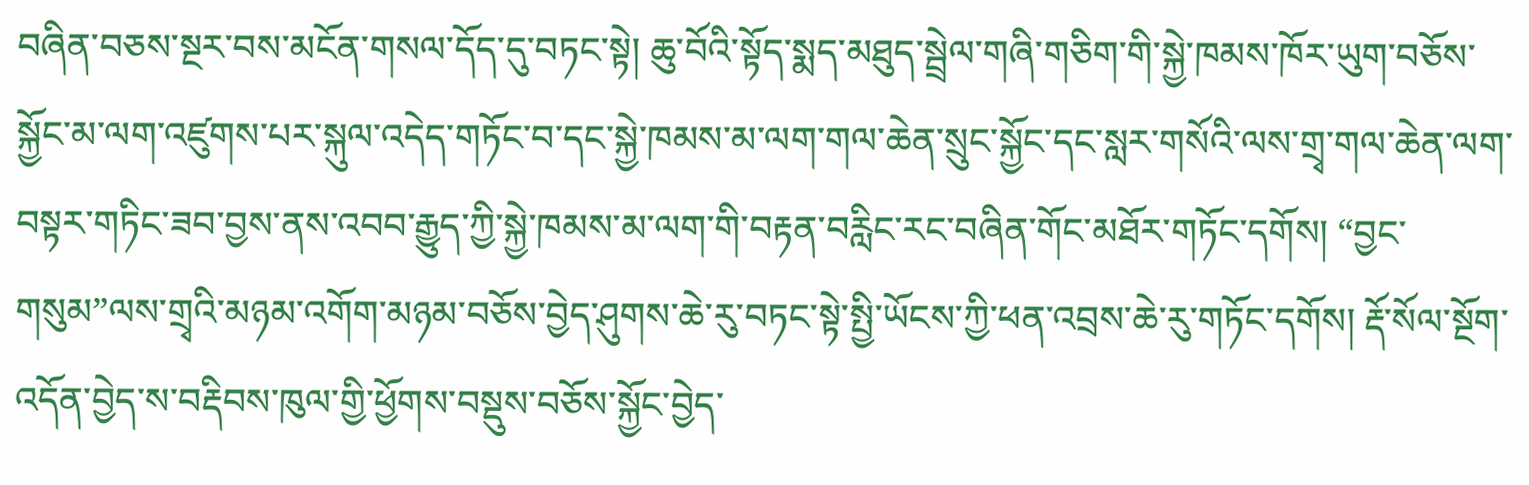བཞིན་བཅས་སྔར་བས་མངོན་གསལ་དོད་དུ་བཏང་སྟེ། ཆུ་བོའི་སྟོད་སྨད་མཐུད་སྦྲེལ་གཞི་གཅིག་གི་སྐྱེ་ཁམས་ཁོར་ཡུག་བཅོས་སྐྱོང་མ་ལག་འཛུགས་པར་སྐུལ་འདེད་གཏོང་བ་དང་སྐྱེ་ཁམས་མ་ལག་གལ་ཆེན་སྲུང་སྐྱོང་དང་སླར་གསོའི་ལས་གྲྭ་གལ་ཆེན་ལག་བསྟར་གཏིང་ཟབ་བྱས་ནས་འབབ་རྒྱུད་ཀྱི་སྐྱེ་ཁམས་མ་ལག་གི་བརྟན་བརླིང་རང་བཞིན་གོང་མཐོར་གཏོང་དགོས། “བྱང་གསུམ”ལས་གྲྭའི་མཉམ་འགོག་མཉམ་བཅོས་བྱེད་ཤུགས་ཆེ་རུ་བཏང་སྟེ་སྤྱི་ཡོངས་ཀྱི་ཕན་འབྲས་ཆེ་རུ་གཏོང་དགོས། རྡོ་སོལ་སྔོག་འདོན་བྱེད་ས་བརྡིབས་ཁུལ་གྱི་ཕྱོགས་བསྡུས་བཅོས་སྐྱོང་བྱེད་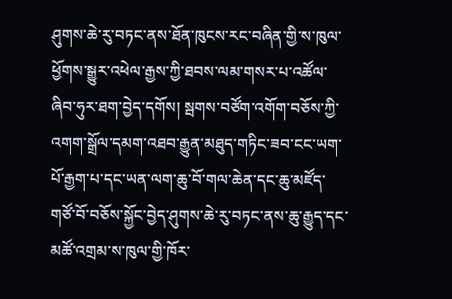ཤུགས་ཆེ་རུ་བཏང་ནས་ཐོན་ཁུངས་རང་བཞིན་གྱི་ས་ཁུལ་ཕྱོགས་སྒྱུར་འཕེལ་རྒྱས་ཀྱི་ཐབས་ལམ་གསར་པ་འཚོལ་ཞིབ་ཧུར་ཐག་བྱེད་དགོས། སྦགས་བཙོག་འགོག་བཅོས་ཀྱི་འགག་སྒྲོལ་དམག་འཐབ་རྒྱུན་མཐུད་གཏིང་ཟབ་ངང་ཡག་པོ་རྒྱག་པ་དང་ཡན་ལག་ཆུ་བོ་གལ་ཆེན་དང་ཆུ་མཛོད་གཙོ་བོ་བཅོས་སྐྱོང་བྱེད་ཤུགས་ཆེ་རུ་བཏང་ནས་ཆུ་རྒྱུད་དང་མཚོ་འགྲམ་ས་ཁུལ་གྱི་ཁོར་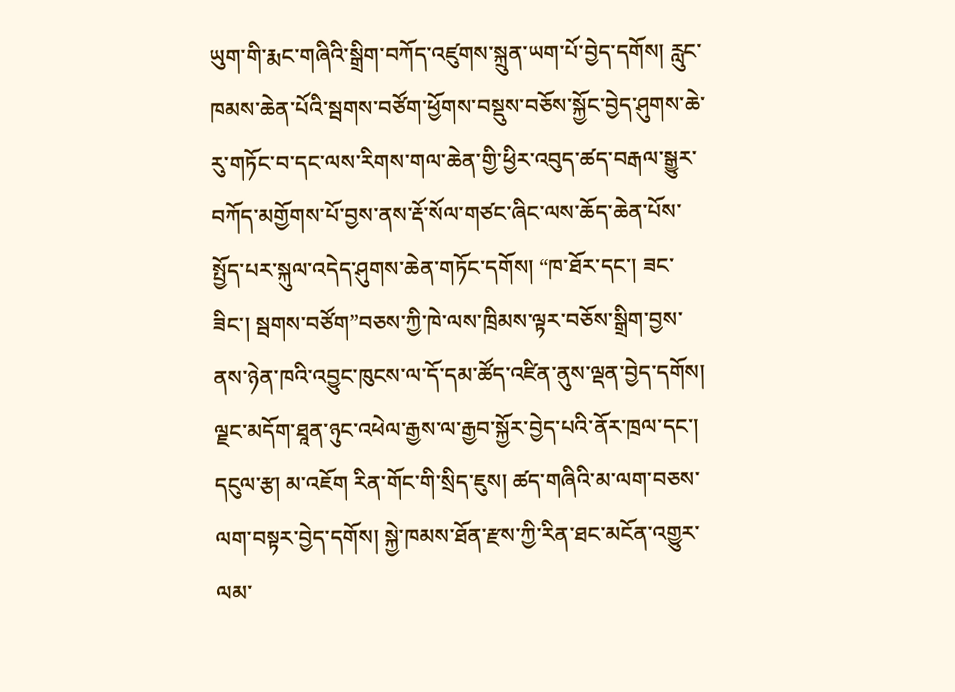ཡུག་གི་རྨང་གཞིའི་སྒྲིག་བཀོད་འཛུགས་སྐྲུན་ཡག་པོ་བྱེད་དགོས། རླུང་ཁམས་ཆེན་པོའི་སྦགས་བཙོག་ཕྱོགས་བསྡུས་བཅོས་སྐྱོང་བྱེད་ཤུགས་ཆེ་རུ་གཏོང་བ་དང་ལས་རིགས་གལ་ཆེན་གྱི་ཕྱིར་འབུད་ཚད་བརྒལ་སྒྱུར་བཀོད་མགྱོགས་པོ་བྱས་ནས་རྡོ་སོལ་གཙང་ཞིང་ལས་ཆོད་ཆེན་པོས་སྤྱོད་པར་སྐུལ་འདེད་ཤུགས་ཆེན་གཏོང་དགོས། “ཁ་ཐོར་དང་། ཟང་ཟིང་། སྦགས་བཙོག”བཅས་ཀྱི་ཁེ་ལས་ཁྲིམས་ལྟར་བཅོས་སྒྲིག་བྱས་ནས་ཉེན་ཁའི་འབྱུང་ཁུངས་ལ་དོ་དམ་ཚོད་འཛིན་ནུས་ལྡན་བྱེད་དགོས། ལྗང་མདོག་ཐཱན་ཉུང་འཕེལ་རྒྱས་ལ་རྒྱབ་སྐྱོར་བྱེད་པའི་ནོར་ཁྲལ་དང་། དངུལ་རྩ། མ་འཇོག རིན་གོང་གི་སྲིད་ཇུས། ཚད་གཞིའི་མ་ལག་བཅས་ལག་བསྟར་བྱེད་དགོས། སྐྱེ་ཁམས་ཐོན་རྫས་ཀྱི་རིན་ཐང་མངོན་འགྱུར་ལམ་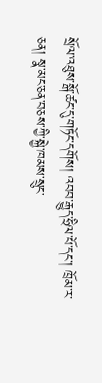སྲོལ་འཐུས་སྒོ་ཚང་དུ་གཏོང་དགོས། འབབ་རྒྱུད་ཧྲིལ་པོ་དང་། ཁྲོམ་ར་ཅན། སྣ་མང་ཅན་བཅས་ཀྱི་སྐྱེ་ཁམས་སྲུང་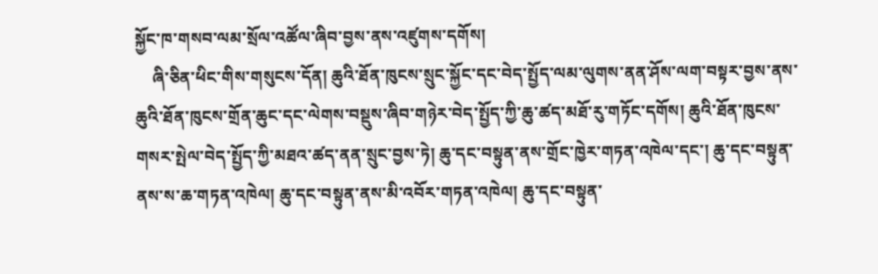སྐྱོང་ཁ་གསབ་ལམ་སྲོལ་འཚོལ་ཞིབ་བྱས་ནས་འཛུགས་དགོས།
    ཞི་ཅིན་ཕིང་གིས་གསུངས་དོན། ཆུའི་ཐོན་ཁུངས་སྲུང་སྐྱོང་དང་བེད་སྤྱོད་ལམ་ལུགས་ནན་ཤོས་ལག་བསྟར་བྱས་ནས་ཆུའི་ཐོན་ཁུངས་གྲོན་ཆུང་དང་ལེགས་བསྡུས་ཞིབ་གཉེར་བེད་སྤྱོད་ཀྱི་ཆུ་ཚད་མཐོ་རུ་གཏོང་དགོས། ཆུའི་ཐོན་ཁུངས་གསར་སྤེལ་བེད་སྤྱོད་ཀྱི་མཐའ་ཚད་ནན་སྲུང་བྱས་ཏེ། ཆུ་དང་བསྟུན་ནས་གྲོང་ཁྱེར་གཏན་འཁེལ་དང་། ཆུ་དང་བསྟུན་ནས་ས་ཆ་གཏན་འཁེལ། ཆུ་དང་བསྟུན་ནས་མི་འབོར་གཏན་འཁེལ། ཆུ་དང་བསྟུན་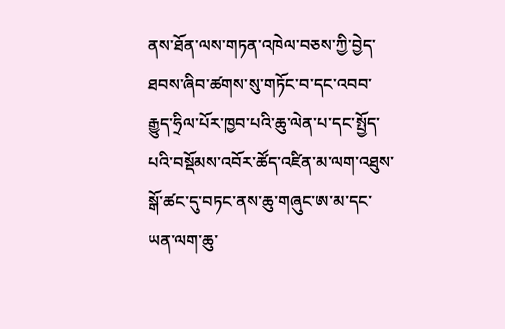ནས་ཐོན་ལས་གཏན་འཁེལ་བཅས་ཀྱི་བྱེད་ཐབས་ཞིབ་ཚགས་སུ་གཏོང་བ་དང་འབབ་རྒྱུད་ཧྲིལ་པོར་ཁྱབ་པའི་ཆུ་ལེན་པ་དང་སྤྱོད་པའི་བསྡོམས་འབོར་ཚོད་འཛིན་མ་ལག་འཐུས་སྒོ་ཚང་དུ་བཏང་ནས་ཆུ་གཞུང་ཨ་མ་དང་ཡན་ལག་ཆུ་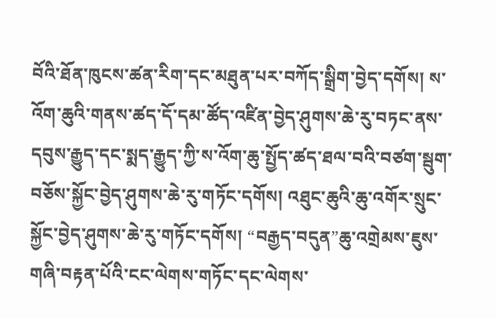བོའི་ཐོན་ཁུངས་ཚན་རིག་དང་མཐུན་པར་བཀོད་སྒྲིག་བྱེད་དགོས། ས་འོག་ཆུའི་གནས་ཚད་དོ་དམ་ཚོད་འཛིན་བྱེད་ཤུགས་ཆེ་རུ་བཏང་ནས་དབུས་རྒྱུད་དང་སྨད་རྒྱུད་ཀྱི་ས་འོག་ཆུ་སྤྱོད་ཚད་ཐལ་བའི་བཙག་སྦུག་བཅོས་སྐྱོང་བྱེད་ཤུགས་ཆེ་རུ་གཏོང་དགོས། འཐུང་ཆུའི་ཆུ་འགོར་སྲུང་སྐྱོང་བྱེད་ཤུགས་ཆེ་རུ་གཏོང་དགོས། “བརྒྱད་བདུན”ཆུ་འགྲེམས་ཇུས་གཞི་བརྟན་པོའི་ངང་ལེགས་གཏོང་དང་ལེགས་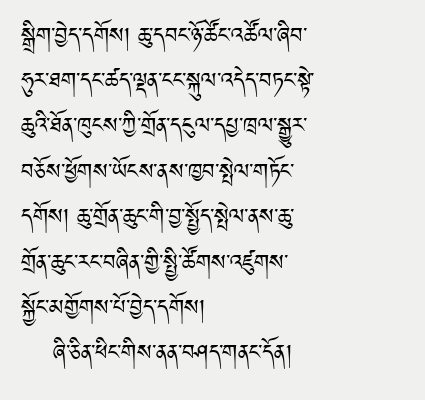སྒྲིག་བྱེད་དགོས། ཆུ་དབང་ཉོ་ཚོང་འཚོལ་ཞིབ་ཧུར་ཐག་དང་ཚད་ལྡན་ངང་སྐུལ་འདེད་བཏང་སྟེ་ཆུའི་ཐོན་ཁུངས་ཀྱི་གྲོན་དངུལ་དཔྱ་ཁྲལ་སྒྱུར་བཅོས་ཕྱོགས་ཡོངས་ནས་ཁྱབ་སྤེལ་གཏོང་དགོས། ཆུ་གྲོན་ཆུང་གི་བྱ་སྤྱོད་སྤེལ་ནས་ཆུ་གྲོན་ཆུང་རང་བཞིན་གྱི་སྤྱི་ཚོགས་འཛུགས་སྐྱོང་མགྱོགས་པོ་བྱེད་དགོས།
    ཞི་ཅིན་ཕིང་གིས་ནན་བཤད་གནང་དོན།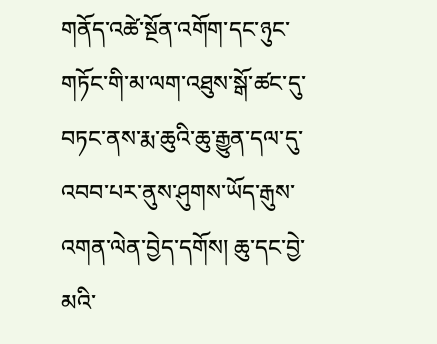གནོད་འཚེ་སྔོན་འགོག་དང་ཉུང་གཏོང་གི་མ་ལག་འཐུས་སྒོ་ཚང་དུ་བཏང་ནས་རྨ་ཆུའི་ཆུ་རྒྱུན་དལ་དུ་འབབ་པར་ནུས་ཤུགས་ཡོད་རྒུས་འགན་ལེན་བྱེད་དགོས། ཆུ་དང་བྱེ་མའི་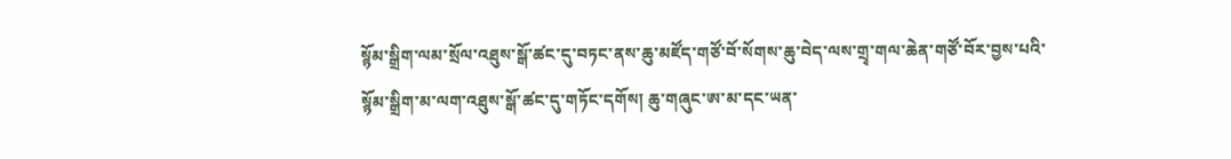སྙོམ་སྒྲིག་ལམ་སྲོལ་འཐུས་སྒོ་ཚང་དུ་བཏང་ནས་ཆུ་མཛོད་གཙོ་བོ་སོགས་ཆུ་བེད་ལས་གྲྭ་གལ་ཆེན་གཙོ་བོར་བྱས་པའི་སྙོམ་སྒྲིག་མ་ལག་འཐུས་སྒོ་ཚང་དུ་གཏོང་དགོས། ཆུ་གཞུང་ཨ་མ་དང་ཡན་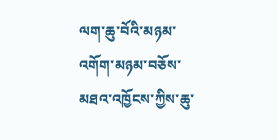ལག་ཆུ་བོའི་མཉམ་འགོག་མཉམ་བཅོས་མཐའ་འཁྱོངས་ཀྱིས་ཆུ་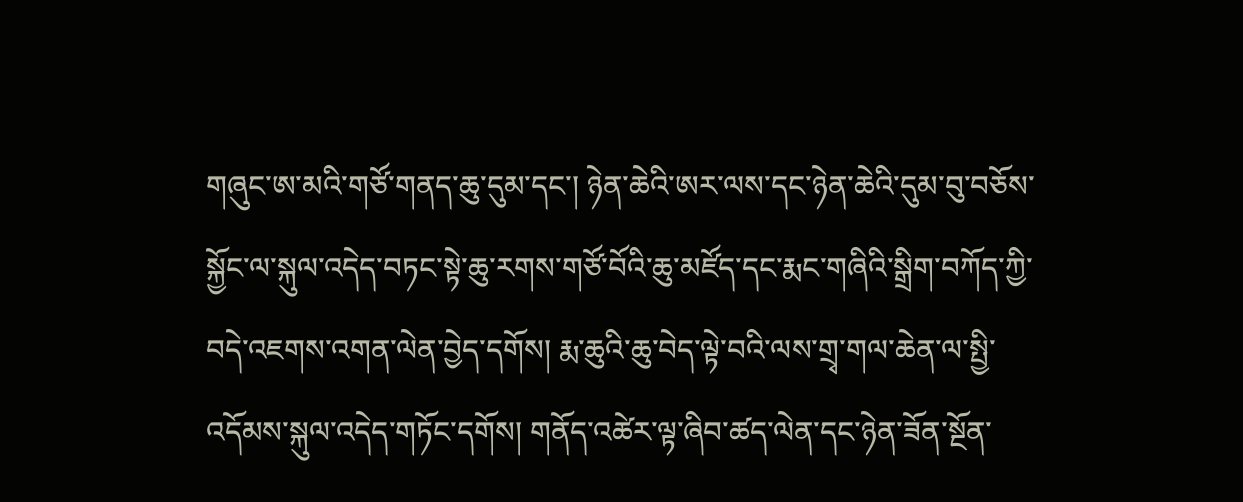གཞུང་ཨ་མའི་གཙོ་གནད་ཆུ་དུམ་དང་། ཉེན་ཆེའི་ཨར་ལས་དང་ཉེན་ཆེའི་དུམ་བུ་བཅོས་སྐྱོང་ལ་སྐུལ་འདེད་བཏང་སྟེ་ཆུ་རགས་གཙོ་བོའི་ཆུ་མཛོད་དང་རྨང་གཞིའི་སྒྲིག་བཀོད་ཀྱི་བདེ་འཇགས་འགན་ལེན་བྱེད་དགོས། རྨ་ཆུའི་ཆུ་བེད་ལྟེ་བའི་ལས་གྲྭ་གལ་ཆེན་ལ་སྤྱི་འདོམས་སྐུལ་འདེད་གཏོང་དགོས། གནོད་འཚེར་ལྟ་ཞིབ་ཚད་ལེན་དང་ཉེན་ཟོན་སྔོན་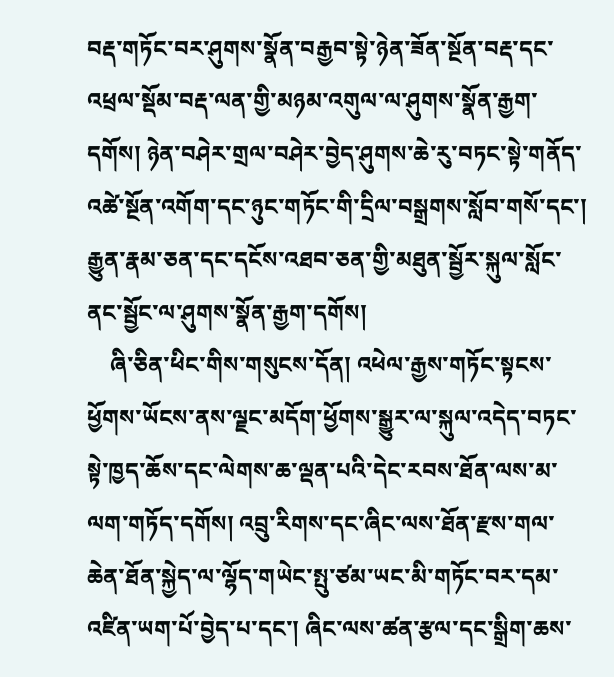བརྡ་གཏོང་བར་ཤུགས་སྣོན་བརྒྱབ་སྟེ་ཉེན་ཟོན་སྔོན་བརྡ་དང་འཕྲལ་སྡོམ་བརྡ་ལན་གྱི་མཉམ་འགུལ་ལ་ཤུགས་སྣོན་རྒྱག་དགོས། ཉེན་བཤེར་གྲལ་བཤེར་བྱེད་ཤུགས་ཆེ་རུ་བཏང་སྟེ་གནོད་འཚེ་སྔོན་འགོག་དང་ཉུང་གཏོང་གི་དྲིལ་བསྒྲགས་སློབ་གསོ་དང་། རྒྱུན་རྣམ་ཅན་དང་དངོས་འཐབ་ཅན་གྱི་མཐུན་སྦྱོར་སྐུལ་སློང་ནང་སྦྱོང་ལ་ཤུགས་སྣོན་རྒྱག་དགོས།
    ཞི་ཅིན་ཕིང་གིས་གསུངས་དོན། འཕེལ་རྒྱས་གཏོང་སྟངས་ཕྱོགས་ཡོངས་ནས་ལྗང་མདོག་ཕྱོགས་སྒྱུར་ལ་སྐུལ་འདེད་བཏང་སྟེ་ཁྱད་ཆོས་དང་ལེགས་ཆ་ལྡན་པའི་དེང་རབས་ཐོན་ལས་མ་ལག་གཏོད་དགོས། འབྲུ་རིགས་དང་ཞིང་ལས་ཐོན་རྫས་གལ་ཆེན་ཐོན་སྐྱེད་ལ་ལྷོད་གཡེང་སྤུ་ཙམ་ཡང་མི་གཏོང་བར་དམ་འཛིན་ཡག་པོ་བྱེད་པ་དང་། ཞིང་ལས་ཚན་རྩལ་དང་སྒྲིག་ཆས་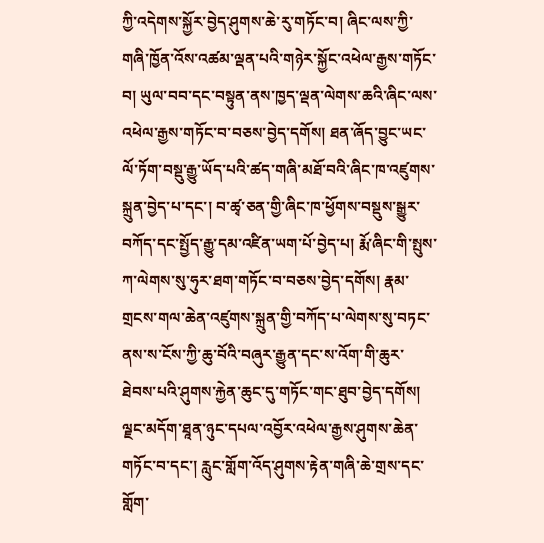ཀྱི་འདེགས་སྐྱོར་བྱེད་ཤུགས་ཆེ་རུ་གཏོང་བ། ཞིང་ལས་ཀྱི་གཞི་ཁྱོན་འོས་འཚམ་ལྡན་པའི་གཉེར་སྐྱོང་འཕེལ་རྒྱས་གཏོང་བ། ཡུལ་བབ་དང་བསྟུན་ནས་ཁྱད་ལྡན་ལེགས་ཆའི་ཞིང་ལས་འཕེལ་རྒྱས་གཏོང་བ་བཅས་བྱེད་དགོས། ཐན་ཞོད་བྱུང་ཡང་ལོ་ཏོག་བསྡུ་རྒྱུ་ཡོད་པའི་ཚད་གཞི་མཐོ་བའི་ཞིང་ཁ་འཛུགས་སྐྲུན་བྱེད་པ་དང་། བ་ཚྭ་ཅན་གྱི་ཞིང་ཁ་ཕྱོགས་བསྡུས་སྒྱུར་བཀོད་དང་སྤྱོད་རྒྱུ་དམ་འཛིན་ཡག་པོ་བྱེད་པ། རྨོ་ཞིང་གི་སྤུས་ཀ་ལེགས་སུ་ཧུར་ཐག་གཏོང་བ་བཅས་བྱེད་དགོས། རྣམ་གྲངས་གལ་ཆེན་འཛུགས་སྐྲུན་གྱི་བཀོད་པ་ལེགས་སུ་བཏང་ནས་ས་ངོས་ཀྱི་ཆུ་བོའི་བཞུར་རྒྱུན་དང་ས་འོག་གི་ཆུར་ཐེབས་པའི་ཤུགས་རྐྱེན་ཆུང་དུ་གཏོང་གང་ཐུབ་བྱེད་དགོས། ལྗང་མདོག་ཐཱན་ཉུང་དཔལ་འབྱོར་འཕེལ་རྒྱས་ཤུགས་ཆེན་གཏོང་བ་དང་། རླུང་གློག་འོད་ཤུགས་རྟེན་གཞི་ཆེ་གྲས་དང་གློག་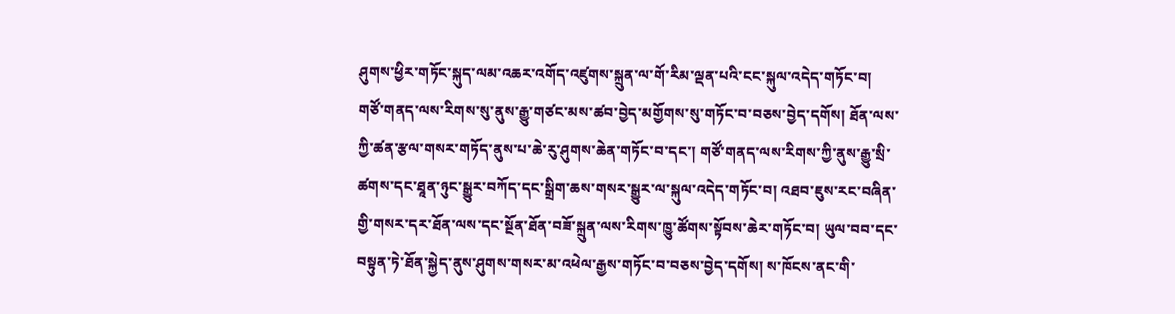ཤུགས་ཕྱིར་གཏོང་སྐུད་ལམ་འཆར་འགོད་འཛུགས་སྐྲུན་ལ་གོ་རིམ་ལྡན་པའི་ངང་སྐུལ་འདེད་གཏོང་བ། གཙོ་གནད་ལས་རིགས་སུ་ནུས་རྒྱུ་གཙང་མས་ཚབ་བྱེད་མགྱོགས་སུ་གཏོང་བ་བཅས་བྱེད་དགོས། ཐོན་ལས་ཀྱི་ཚན་རྩལ་གསར་གཏོད་ནུས་པ་ཆེ་རུ་ཤུགས་ཆེན་གཏོང་བ་དང་། གཙོ་གནད་ལས་རིགས་ཀྱི་ནུས་རྒྱུ་སྲི་ཚགས་དང་ཐཱན་ཉུང་སྒྱུར་བཀོད་དང་སྒྲིག་ཆས་གསར་སྒྱུར་ལ་སྐུལ་འདེད་གཏོང་བ། འཐབ་ཇུས་རང་བཞིན་གྱི་གསར་དར་ཐོན་ལས་དང་སྔོན་ཐོན་བཟོ་སྐྲུན་ལས་རིགས་ཁྱུ་ཚོགས་སྟོབས་ཆེར་གཏོང་བ། ཡུལ་བབ་དང་བསྟུན་ཏེ་ཐོན་སྐྱེད་ནུས་ཤུགས་གསར་མ་འཕེལ་རྒྱས་གཏོང་བ་བཅས་བྱེད་དགོས། ས་ཁོངས་ནང་གི་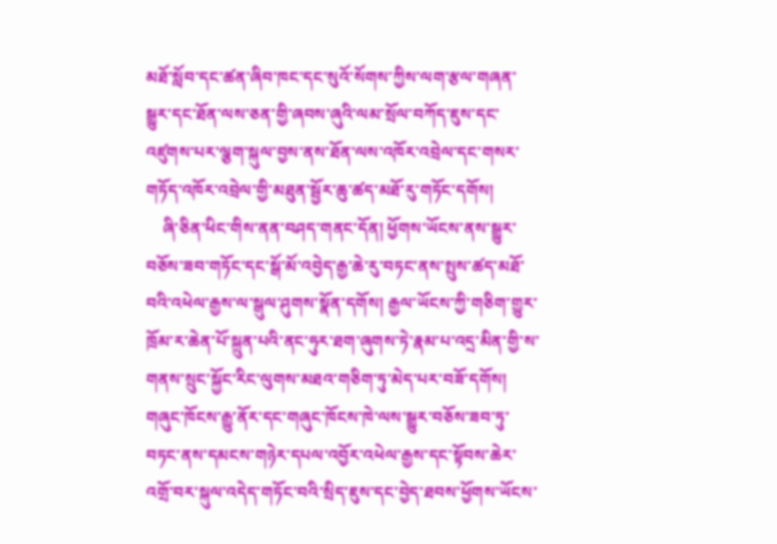མཐོ་སློབ་དང་ཚན་ཞིབ་ཁང་དང་སུའོ་སོགས་ཀྱིས་ལག་རྩལ་གཞན་སྒྱུར་དང་ཐོན་ལས་ཅན་གྱི་ཞབས་ཞུའི་ལམ་སྲོལ་བཀོད་ཇུས་དང་འཛུགས་པར་ལྕག་སྐུལ་བྱས་ནས་ཐོན་ལས་འཁོར་འབྲེལ་དང་གསར་གཏོད་འཁོར་འབྲེལ་གྱི་མཐུན་སྦྱོར་ཆུ་ཚད་མཐོ་རུ་གཏོང་དགོས།
    ཞི་ཅིན་ཕིང་གིས་ནན་བཤད་གནང་དོན། ཕྱོགས་ཡོངས་ནས་སྒྱུར་བཅོས་ཟབ་གཏོང་དང་སྒོ་མོ་འབྱེད་རྒྱ་ཆེ་རུ་བཏང་ནས་སྤུས་ཚད་མཐོ་བའི་འཕེལ་རྒྱས་ལ་སྒུལ་ཤུགས་སྣོན་དགོས། རྒྱལ་ཡོངས་ཀྱི་གཅིག་གྱུར་ཁྲོམ་ར་ཆེན་པོ་སྐྲུན་པའི་ནང་ཧུར་ཐག་ཞུགས་ཏེ་རྣམ་པ་འདྲ་མིན་གྱི་ས་གནས་སྲུང་སྐྱོང་རིང་ལུགས་མཐའ་གཅིག་ཏུ་མེད་པར་བཟོ་དགོས། གཞུང་ཁོངས་རྒྱུ་ནོར་དང་གཞུང་ཁོངས་ཁེ་ལས་སྒྱུར་བཅོས་ཟབ་ཏུ་བཏང་ནས་དམངས་གཉེར་དཔལ་འབྱོར་འཕེལ་རྒྱས་དང་སྟོབས་ཆེར་འགྲོ་བར་སྐུལ་འདེད་གཏོང་བའི་སྲིད་ཇུས་དང་བྱེད་ཐབས་ཕྱོགས་ཡོངས་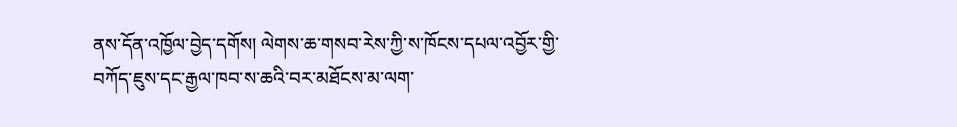ནས་དོན་འཁྱོལ་བྱེད་དགོས། ལེགས་ཆ་གསབ་རེས་ཀྱི་ས་ཁོངས་དཔལ་འབྱོར་གྱི་བཀོད་ཇུས་དང་རྒྱལ་ཁབ་ས་ཆའི་བར་མཐོངས་མ་ལག་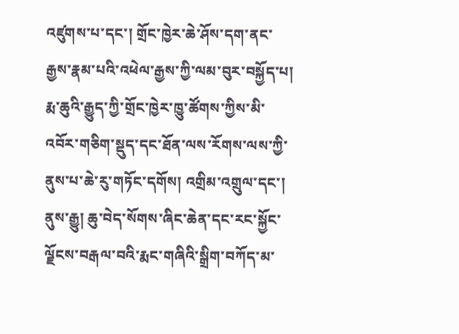འཛུགས་པ་དང་། གྲོང་ཁྱེར་ཆེ་ཤོས་དག་ནང་རྒྱས་རྣམ་པའི་འཕེལ་རྒྱས་ཀྱི་ལམ་བུར་བསྐྱོད་པ། རྨ་ཆུའི་རྒྱུད་ཀྱི་གྲོང་ཁྱེར་ཁྱུ་ཚོགས་ཀྱིས་མི་འབོར་གཅིག་སྡུད་དང་ཐོན་ལས་རོགས་ལས་ཀྱི་ནུས་པ་ཆེ་རུ་གཏོང་དགོས། འགྲིམ་འགྲུལ་དང་། ནུས་རྒྱུ། ཆུ་བེད་སོགས་ཞིང་ཆེན་དང་རང་སྐྱོང་ལྗོངས་བརྒལ་བའི་རྨང་གཞིའི་སྒྲིག་བཀོད་མ་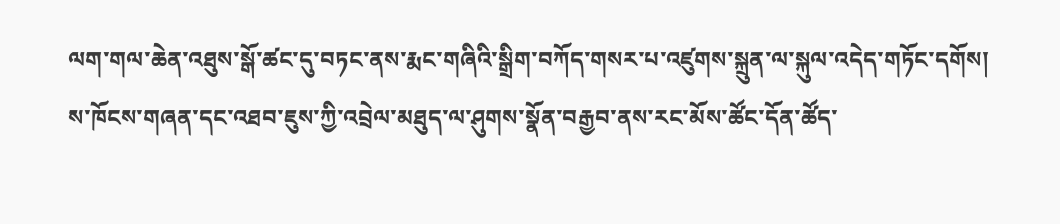ལག་གལ་ཆེན་འཐུས་སྒོ་ཚང་དུ་བཏང་ནས་རྨང་གཞིའི་སྒྲིག་བཀོད་གསར་པ་འཛུགས་སྐྲུན་ལ་སྐུལ་འདེད་གཏོང་དགོས། ས་ཁོངས་གཞན་དང་འཐབ་ཇུས་ཀྱི་འབྲེལ་མཐུད་ལ་ཤུགས་སྣོན་བརྒྱབ་ནས་རང་མོས་ཚོང་དོན་ཚོད་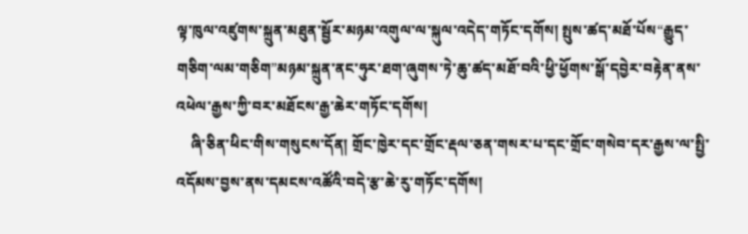ལྟ་ཁུལ་འཛུགས་སྐྲུན་མཐུན་སྦྱོར་མཉམ་འགུལ་ལ་སྐུལ་འདེད་གཏོང་དགོས། སྤུས་ཚད་མཐོ་པོས“རྒྱུད་གཅིག་ལམ་གཅིག”མཉམ་སྐྲུན་ནང་ཧུར་ཐག་ཞུགས་ཏེ་ཆུ་ཚད་མཐོ་བའི་ཕྱི་ཕྱོགས་སྒོ་དབྱེར་བརྟེན་ནས་འཕེལ་རྒྱས་ཀྱི་བར་མཐོངས་རྒྱ་ཆེར་གཏོང་དགོས།
    ཞི་ཅིན་ཕིང་གིས་གསུངས་དོན། གྲོང་ཁྱེར་དང་གྲོང་རྡལ་ཅན་གསར་པ་དང་གྲོང་གསེབ་དར་རྒྱས་ལ་སྤྱི་འདོམས་བྱས་ནས་དམངས་འཚོའི་བདེ་རྩ་ཆེ་རུ་གཏོང་དགོས།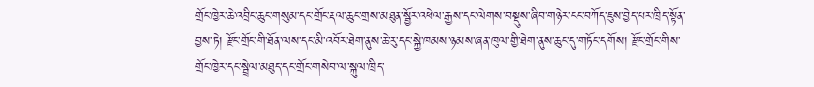གྲོང་ཁྱེར་ཆེ་འབྲིང་ཆུང་གསུམ་དང་གྲོང་རྡལ་ཆུང་གྲས་མཐུན་སྦྱོར་འཕེལ་རྒྱས་དང་ལེགས་བསྡུས་ཞིབ་གཉེར་ངང་བཀོད་ཇུས་བྱེད་པར་ཁྲིད་སྟོན་བྱས་ཏེ། རྫོང་གྲོང་གི་ཐོན་ལས་དང་མི་འབོར་ཐེག་ནུས་ཆེ་རུ་དང་སྐྱེ་ཁམས་ཉམས་ཞན་ཁུལ་གྱི་ཐེག་ནུས་ཆུང་དུ་གཏོང་དགོས། རྫོང་གྲོང་གིས་གྲོང་ཁྱེར་དང་སྦྲེལ་མཐུད་དང་གྲོང་གསེབ་ལ་སྐུལ་ཁྲིད་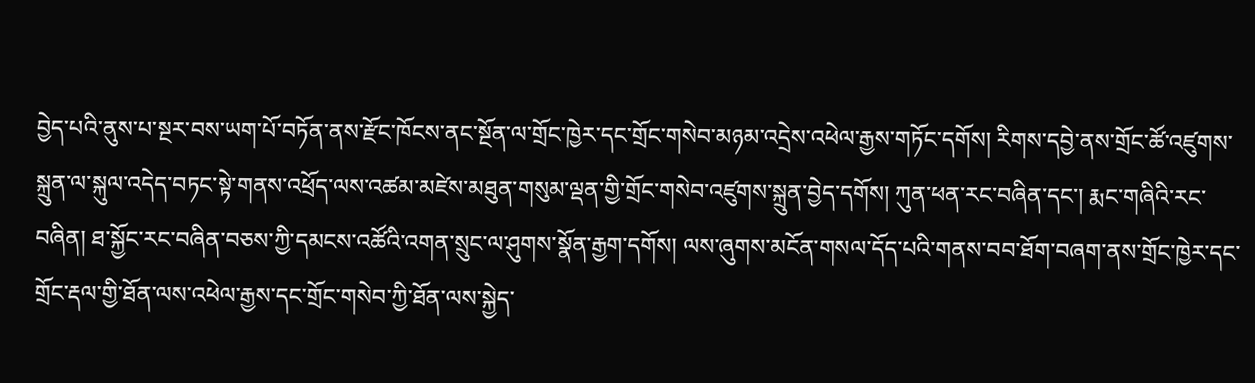བྱེད་པའི་ནུས་པ་སྔར་བས་ཡག་པོ་བཏོན་ནས་རྫོང་ཁོངས་ནང་སྔོན་ལ་གྲོང་ཁྱེར་དང་གྲོང་གསེབ་མཉམ་འདྲེས་འཕེལ་རྒྱས་གཏོང་དགོས། རིགས་དབྱེ་ནས་གྲོང་ཚོ་འཛུགས་སྐྲུན་ལ་སྐུལ་འདེད་བཏང་སྟེ་གནས་འཕྲོད་ལས་འཚམ་མཛེས་མཐུན་གསུམ་ལྡན་གྱི་གྲོང་གསེབ་འཛུགས་སྐྲུན་བྱེད་དགོས། ཀུན་ཕན་རང་བཞིན་དང་། རྨང་གཞིའི་རང་བཞིན། ཐ་སྐྱོང་རང་བཞིན་བཅས་ཀྱི་དམངས་འཚོའི་འགན་སྲུང་ལ་ཤུགས་སྣོན་རྒྱག་དགོས། ལས་ཞུགས་མངོན་གསལ་དོད་པའི་གནས་བབ་ཐོག་བཞག་ནས་གྲོང་ཁྱེར་དང་གྲོང་རྡལ་གྱི་ཐོན་ལས་འཕེལ་རྒྱས་དང་གྲོང་གསེབ་ཀྱི་ཐོན་ལས་སྐྱེད་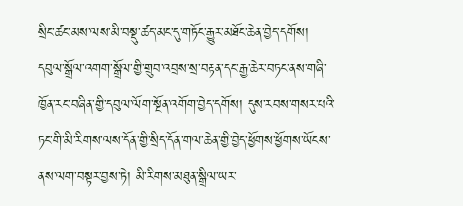སྲིང་ཚང་མས་ལས་མི་བསྡུ་ཚད་མང་དུ་གཏོང་རྒྱུར་མཐོང་ཆེན་བྱེད་དགོས། དབུལ་སྒྲོལ་འགག་སྒྲོལ་གྱི་གྲུབ་འབྲས་སྲ་བརྟན་དང་རྒྱ་ཆེར་བཏང་ནས་གཞི་ཁྱོན་རང་བཞིན་གྱི་དབུལ་ལོག་སྔོན་འགོག་བྱེད་དགོས། དུས་རབས་གསར་པའི་ཏང་གི་མི་རིགས་ལས་དོན་གྱི་སྲིད་དོན་གལ་ཆེན་གྱི་བྱེད་ཕྱོགས་ཕྱོགས་ཡོངས་ནས་ལག་བསྟར་བྱས་ཏེ། མི་རིགས་མཐུན་སྒྲིལ་ཡར་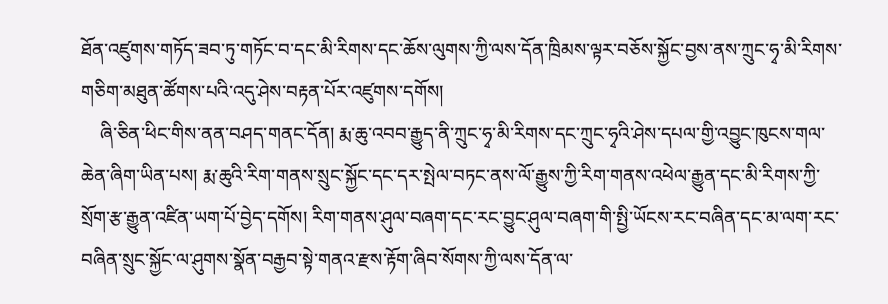ཐོན་འཛུགས་གཏོད་ཟབ་ཏུ་གཏོང་བ་དང་མི་རིགས་དང་ཆོས་ལུགས་ཀྱི་ལས་དོན་ཁྲིམས་ལྟར་བཅོས་སྐྱོང་བྱས་ནས་ཀྲུང་ཧྭ་མི་རིགས་གཅིག་མཐུན་ཚོགས་པའི་འདུ་ཤེས་བརྟན་པོར་འཛུགས་དགོས།
    ཞི་ཅིན་ཕིང་གིས་ནན་བཤད་གནང་དོན། རྨ་ཆུ་འབབ་རྒྱུད་ནི་ཀྲུང་ཧྭ་མི་རིགས་དང་ཀྲུང་ཧྭའི་ཤེས་དཔལ་གྱི་འབྱུང་ཁུངས་གལ་ཆེན་ཞིག་ཡིན་པས། རྨ་ཆུའི་རིག་གནས་སྲུང་སྐྱོང་དང་དར་སྤེལ་བཏང་ནས་ལོ་རྒྱུས་ཀྱི་རིག་གནས་འཕེལ་རྒྱུན་དང་མི་རིགས་ཀྱི་སྲོག་རྩ་རྒྱུན་འཛིན་ཡག་པོ་བྱེད་དགོས། རིག་གནས་ཤུལ་བཞག་དང་རང་བྱུང་ཤུལ་བཞག་གི་སྤྱི་ཡོངས་རང་བཞིན་དང་མ་ལག་རང་བཞིན་སྲུང་སྐྱོང་ལ་ཤུགས་སྣོན་བརྒྱབ་སྟེ་གནའ་རྫས་རྟོག་ཞིབ་སོགས་ཀྱི་ལས་དོན་ལ་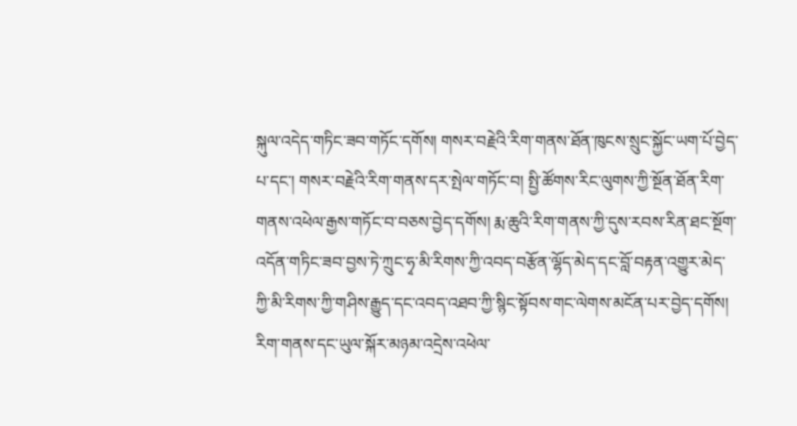སྐུལ་འདེད་གཏིང་ཟབ་གཏོང་དགོས། གསར་བརྗེའི་རིག་གནས་ཐོན་ཁུངས་སྲུང་སྐྱོང་ཡག་པོ་བྱེད་པ་དང་། གསར་བརྗེའི་རིག་གནས་དར་སྤེལ་གཏོང་བ། སྤྱི་ཚོགས་རིང་ལུགས་ཀྱི་སྔོན་ཐོན་རིག་གནས་འཕེལ་རྒྱས་གཏོང་བ་བཅས་བྱེད་དགོས། རྨ་ཆུའི་རིག་གནས་ཀྱི་དུས་རབས་རིན་ཐང་སྔོག་འདོན་གཏིང་ཟབ་བྱས་ཏེ་ཀྲུང་ཧྭ་མི་རིགས་ཀྱི་འབད་བརྩོན་ལྷོད་མེད་དང་བློ་བརྟན་འགྱུར་མེད་ཀྱི་མི་རིགས་ཀྱི་གཤིས་རྒྱུད་དང་འབད་འཐབ་ཀྱི་སྙིང་སྟོབས་གང་ལེགས་མངོན་པར་བྱེད་དགོས། རིག་གནས་དང་ཡུལ་སྐོར་མཉམ་འདྲེས་འཕེལ་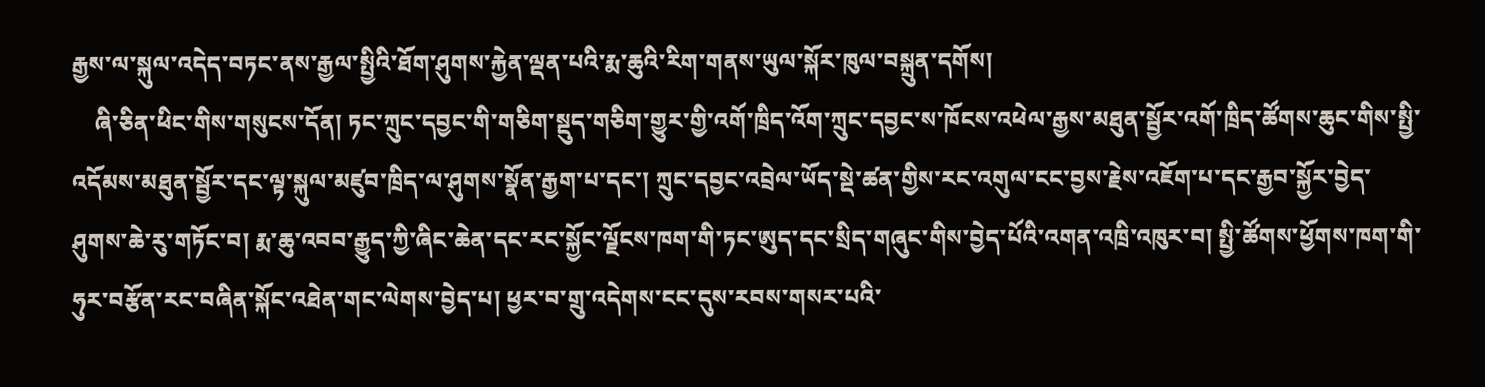རྒྱས་ལ་སྐུལ་འདེད་བཏང་ནས་རྒྱལ་སྤྱིའི་ཐོག་ཤུགས་རྐྱེན་ལྡན་པའི་རྨ་ཆུའི་རིག་གནས་ཡུལ་སྐོར་ཁུལ་བསྐྲུན་དགོས།
    ཞི་ཅིན་ཕིང་གིས་གསུངས་དོན། ཏང་ཀྲུང་དབྱང་གི་གཅིག་སྡུད་གཅིག་གྱུར་གྱི་འགོ་ཁྲིད་འོག་ཀྲུང་དབྱང་ས་ཁོངས་འཕེལ་རྒྱས་མཐུན་སྦྱོར་འགོ་ཁྲིད་ཚོགས་ཆུང་གིས་སྤྱི་འདོམས་མཐུན་སྦྱོར་དང་ལྟ་སྐུལ་མཛུབ་ཁྲིད་ལ་ཤུགས་སྣོན་རྒྱག་པ་དང་། ཀྲུང་དབྱང་འབྲེལ་ཡོད་སྡེ་ཚན་གྱིས་རང་འགུལ་ངང་བྱས་རྗེས་འཇོག་པ་དང་རྒྱབ་སྐྱོར་བྱེད་ཤུགས་ཆེ་རུ་གཏོང་བ། རྨ་ཆུ་འབབ་རྒྱུད་ཀྱི་ཞིང་ཆེན་དང་རང་སྐྱོང་ལྗོངས་ཁག་གི་ཏང་ཨུད་དང་སྲིད་གཞུང་གིས་བྱེད་པོའི་འགན་འཁྲི་འཁུར་བ། སྤྱི་ཚོགས་ཕྱོགས་ཁག་གི་ཧུར་བརྩོན་རང་བཞིན་སྐོང་འཐེན་གང་ལེགས་བྱེད་པ། ཕྱར་བ་གྲུ་འདེགས་ངང་དུས་རབས་གསར་པའི་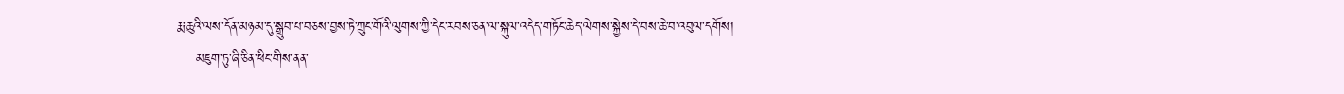རྨ་ཆུའི་ལས་དོན་མཉམ་དུ་སྒྲུབ་པ་བཅས་བྱས་ཏེ་ཀྲུང་གོའི་ལུགས་ཀྱི་དེང་རབས་ཅན་ལ་སྐུལ་འདེད་གཏོང་ཆེད་ལེགས་སྐྱེས་དེ་བས་ཆེ་བ་འབུལ་དགོས།
    མཇུག་ཏུ་ཞི་ཅིན་ཕིང་གིས་ནན་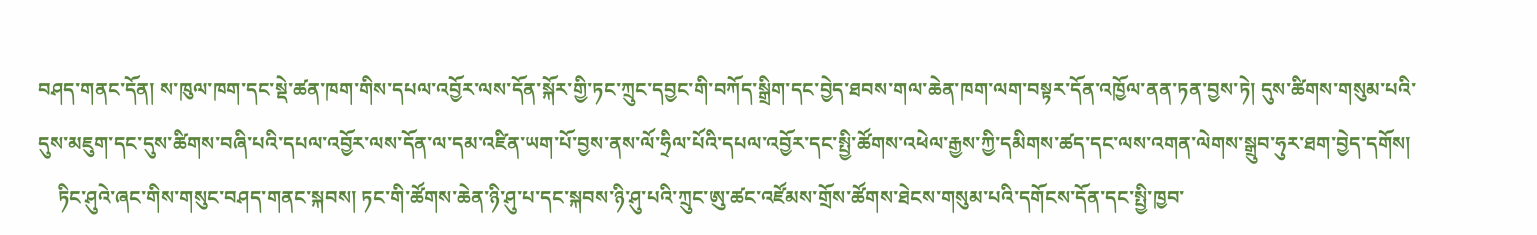བཤད་གནང་དོན། ས་ཁུལ་ཁག་དང་སྡེ་ཚན་ཁག་གིས་དཔལ་འབྱོར་ལས་དོན་སྐོར་གྱི་ཏང་ཀྲུང་དབྱང་གི་བཀོད་སྒྲིག་དང་བྱེད་ཐབས་གལ་ཆེན་ཁག་ལག་བསྟར་དོན་འཁྱོལ་ནན་ཏན་བྱས་ཏེ། དུས་ཚིགས་གསུམ་པའི་དུས་མཇུག་དང་དུས་ཚིགས་བཞི་པའི་དཔལ་འབྱོར་ལས་དོན་ལ་དམ་འཛིན་ཡག་པོ་བྱས་ནས་ལོ་ཧྲིལ་པོའི་དཔལ་འབྱོར་དང་སྤྱི་ཚོགས་འཕེལ་རྒྱས་ཀྱི་དམིགས་ཚད་དང་ལས་འགན་ལེགས་སྒྲུབ་ཧུར་ཐག་བྱེད་དགོས།
    ཏིང་ཤུའེ་ཞང་གིས་གསུང་བཤད་གནང་སྐབས། ཏང་གི་ཚོགས་ཆེན་ཉི་ཤུ་པ་དང་སྐབས་ཉི་ཤུ་པའི་ཀྲུང་ཨུ་ཚང་འཛོམས་གྲོས་ཚོགས་ཐེངས་གསུམ་པའི་དགོངས་དོན་དང་སྤྱི་ཁྱབ་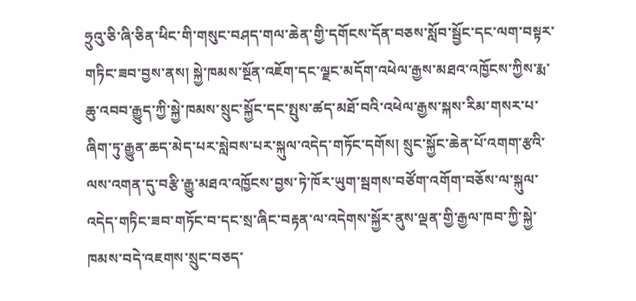ཧྲུའུ་ཅི་ཞི་ཅིན་ཕིང་གི་གསུང་བཤད་གལ་ཆེན་གྱི་དགོངས་དོན་བཅས་སློབ་སྦྱོང་དང་ལག་བསྟར་གཏིང་ཟབ་བྱས་ནས། སྐྱེ་ཁམས་སྔོན་འཇོག་དང་ལྗང་མདོག་འཕེལ་རྒྱས་མཐའ་འཁྱོངས་ཀྱིས་རྨ་ཆུ་འབབ་རྒྱུད་ཀྱི་སྐྱེ་ཁམས་སྲུང་སྐྱོང་དང་སྤུས་ཚད་མཐོ་བའི་འཕེལ་རྒྱས་སྐས་རིམ་གསར་པ་ཞིག་ཏུ་རྒྱུན་ཆད་མེད་པར་སླེབས་པར་སྐུལ་འདེད་གཏོང་དགོས། སྲུང་སྐྱོང་ཆེན་པོ་འགག་རྩའི་ལས་འགན་དུ་བརྩི་རྒྱུ་མཐའ་འཁྱོངས་བྱས་ཏེ་ཁོར་ཡུག་སྦགས་བཙོག་འགོག་བཅོས་ལ་སྐུལ་འདེད་གཏིང་ཟབ་གཏོང་བ་དང་སྲ་ཞིང་བརྟན་ལ་འདེགས་སྐྱོར་ནུས་ལྡན་གྱི་རྒྱལ་ཁབ་ཀྱི་སྐྱེ་ཁམས་བདེ་འཇགས་སྲུང་བཅད་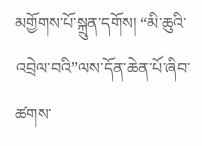མགྱོགས་པོ་སྐྲུན་དགོས། “མི་ཆུའི་འབྲེལ་བའི”ལས་དོན་ཆེན་པོ་ཞིབ་ཚགས་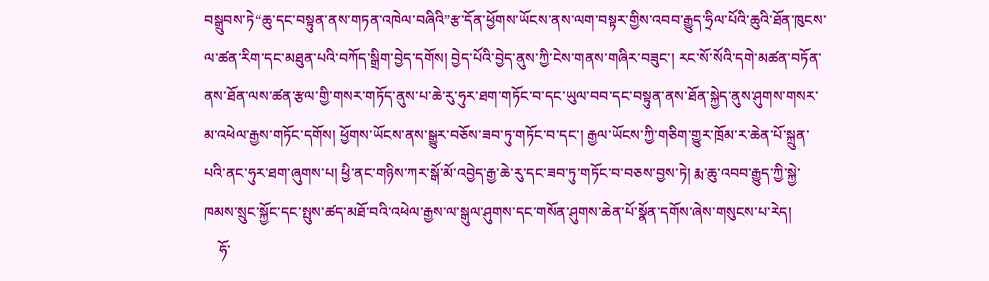བསྒྲུབས་ཏེ“ཆུ་དང་བསྟུན་ནས་གཏན་འཁེལ་བཞིའི”རྩ་དོན་ཕྱོགས་ཡོངས་ནས་ལག་བསྟར་གྱིས་འབབ་རྒྱུད་ཧྲིལ་པོའི་ཆུའི་ཐོན་ཁུངས་ལ་ཚན་རིག་དང་མཐུན་པའི་བཀོད་སྒྲིག་བྱེད་དགོས། བྱེད་པོའི་བྱེད་ནུས་ཀྱི་ངེས་གནས་གཞིར་བཟུང་། རང་སོ་སོའི་དགེ་མཚན་བཏོན་ནས་ཐོན་ལས་ཚན་རྩལ་གྱི་གསར་གཏོད་ནུས་པ་ཆེ་རུ་ཧུར་ཐག་གཏོང་བ་དང་ཡུལ་བབ་དང་བསྟུན་ནས་ཐོན་སྐྱེད་ནུས་ཤུགས་གསར་མ་འཕེལ་རྒྱས་གཏོང་དགོས། ཕྱོགས་ཡོངས་ནས་སྒྱུར་བཅོས་ཟབ་ཏུ་གཏོང་བ་དང་། རྒྱལ་ཡོངས་ཀྱི་གཅིག་གྱུར་ཁྲོམ་ར་ཆེན་པོ་སྐྲུན་པའི་ནང་ཧུར་ཐག་ཞུགས་པ། ཕྱི་ནང་གཉིས་ཀར་སྒོ་མོ་འབྱེད་རྒྱ་ཆེ་རུ་དང་ཟབ་ཏུ་གཏོང་བ་བཅས་བྱས་ཏེ། རྨ་ཆུ་འབབ་རྒྱུད་ཀྱི་སྐྱེ་ཁམས་སྲུང་སྐྱོང་དང་སྤུས་ཚད་མཐོ་བའི་འཕེལ་རྒྱས་ལ་སྒུལ་ཤུགས་དང་གསོན་ཤུགས་ཆེན་པོ་སྣོན་དགོས་ཞེས་གསུངས་པ་རེད།
    ཧོ་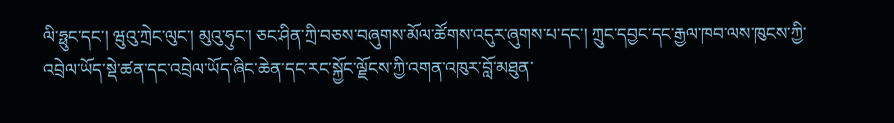ལི་ཧྥུང་དང་། ཝུའུ་ཀྲེང་ལུང་། མུའུ་ཧུང་། ཅང་ཤིན་ཀྲི་བཅས་བཞུགས་མོལ་ཚོགས་འདུར་ཞུགས་པ་དང་། ཀྲུང་དབྱང་དང་རྒྱལ་ཁབ་ལས་ཁུངས་ཀྱི་འབྲེལ་ཡོད་སྡེ་ཚན་དང་འབྲེལ་ཡོད་ཞིང་ཆེན་དང་རང་སྐྱོང་ལྗོངས་ཀྱི་འགན་འཁུར་བློ་མཐུན་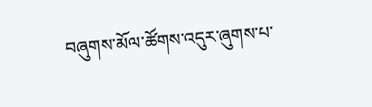བཞུགས་མོལ་ཚོགས་འདུར་ཞུགས་པ་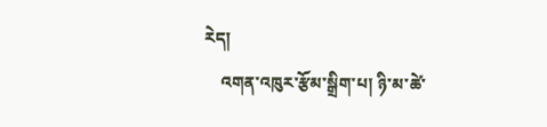རེད།
    འགན་འཁུར་རྩོམ་སྒྲིག་པ། ཉི་མ་ཚེ་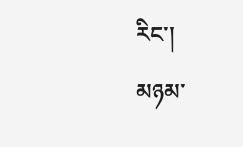རིང་།
མཉམ་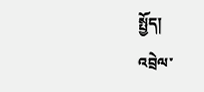སྤྱོད།
འབྲེལ་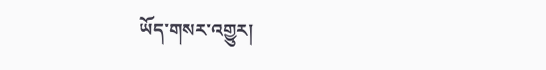ཡོད་གསར་འགྱུར།